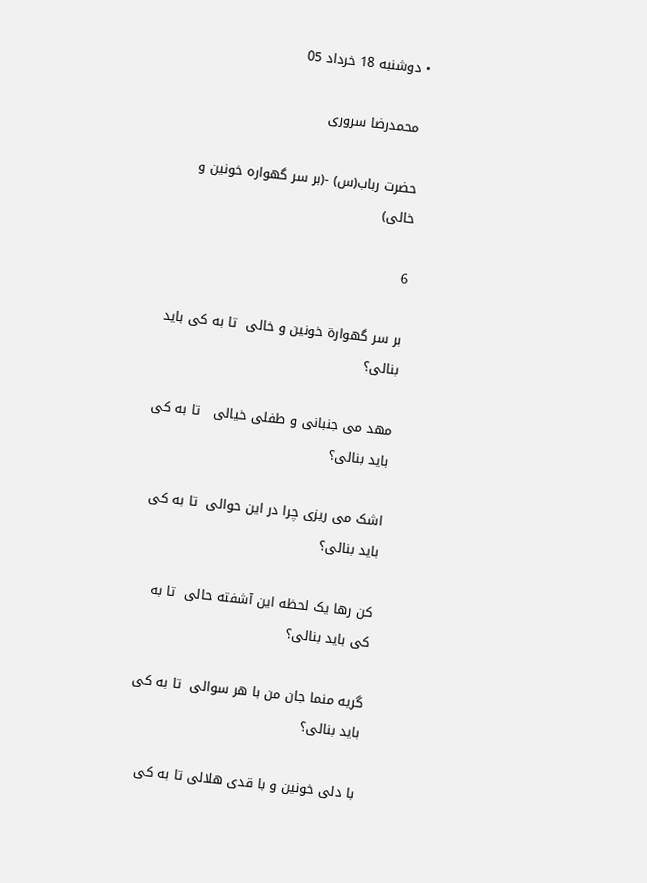• دوشنبه 18 خرداد 05

 محمدرضا سروری

حضرت رباب(س) -(بر سر گهواره خونین و خالی)

6

بر سر گهوارة خونین و خالی  تا به کی باید بنالی؟

مهد می جنبانی و طفلی خیالی   تا به کی باید بنالی؟

اشک می ریزی چرا در این حوالی  تا به کی باید بنالی؟

کن رها یک لحظه این آشفته حالی  تا به کی باید بنالی؟

گریه منما جان من با هر سوالی  تا به کی باید بنالی؟

با دلی خونین و با قدی هلالی تا به کی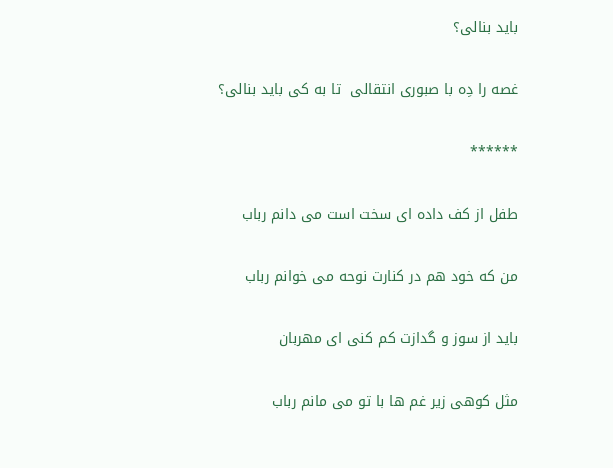باید بنالی؟

غصه را دِه با صبوری انتقالی  تا به کی باید بنالی؟

******

طفل از کف داده ای سخت است می دانم رباب

من که خود هم در کنارت نوحه می خوانم رباب

باید از سوز و گدازت کم کنی ای مهربان

مثل کوهی زیر غم ها با تو می مانم رباب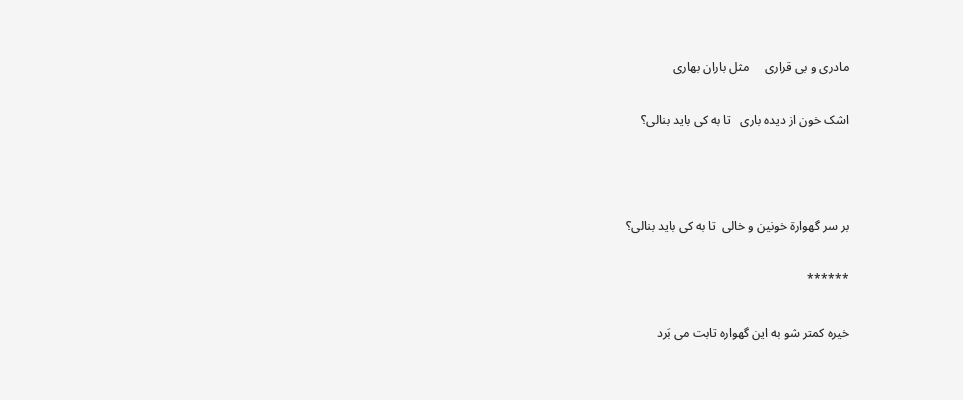مادری و بی قراری     مثل باران بهاری

اشک خون از دیده باری   تا به کی باید بنالی؟



بر سر گهوارة خونین و خالی  تا به کی باید بنالی؟

******

خیره کمتر شو به این گهواره تابت می بَرد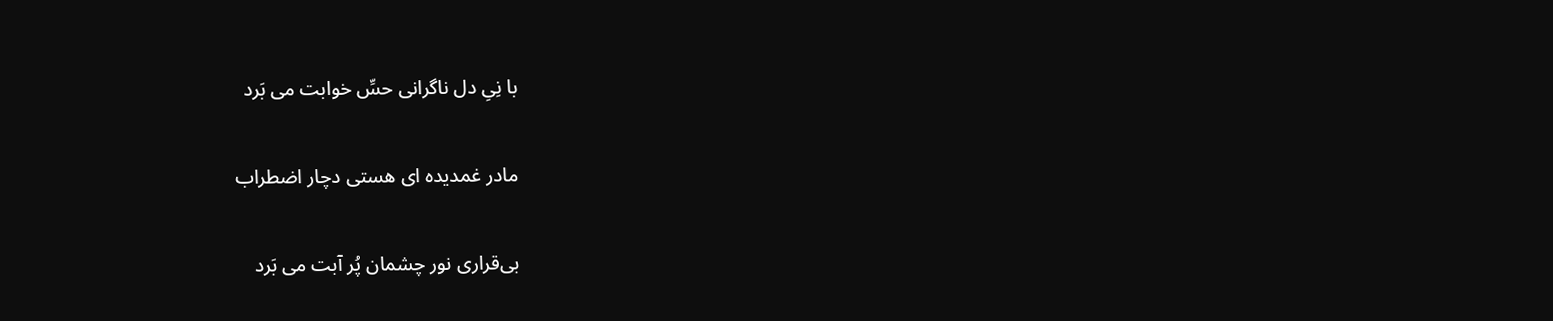با نِیِ دل ناگرانی حسِّ خوابت می بَرد

مادر غمدیده ای هستی دچار اضطراب

بی‌قراری نور چشمان پُر آبت می بَرد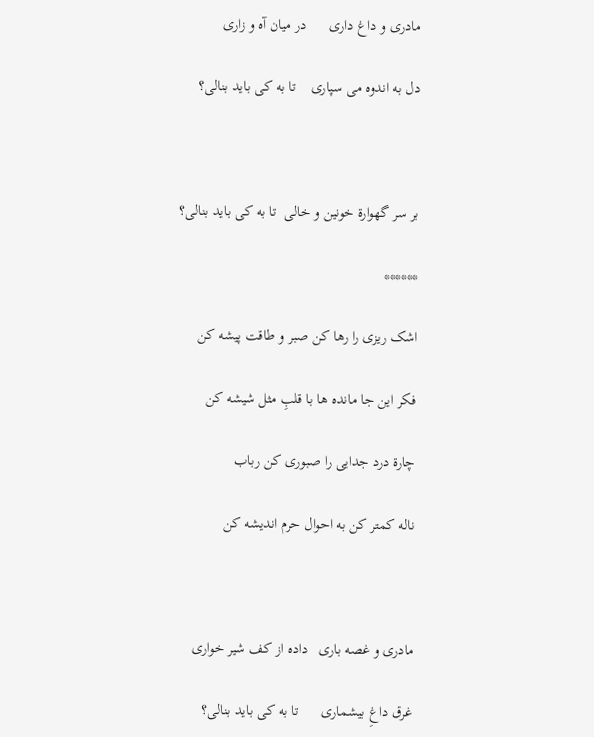مادری و داغ داری      در میان آه و زاری

دل به اندوه می سپاری    تا به کی باید بنالی؟



بر سر گهوارة خونین و خالی  تا به کی باید بنالی؟

******

اشک ریزی را رها کن صبر و طاقت پیشه کن

فکر این جا مانده ها با قلبِ مثل شیشه کن

چارة درد جدایی را صبوری کن رباب

ناله کمتر کن به احوال حرم اندیشه کن



مادری و غصه باری   داده از کف شیر خواری

غرق داغِ بیشماری      تا به کی باید بنالی؟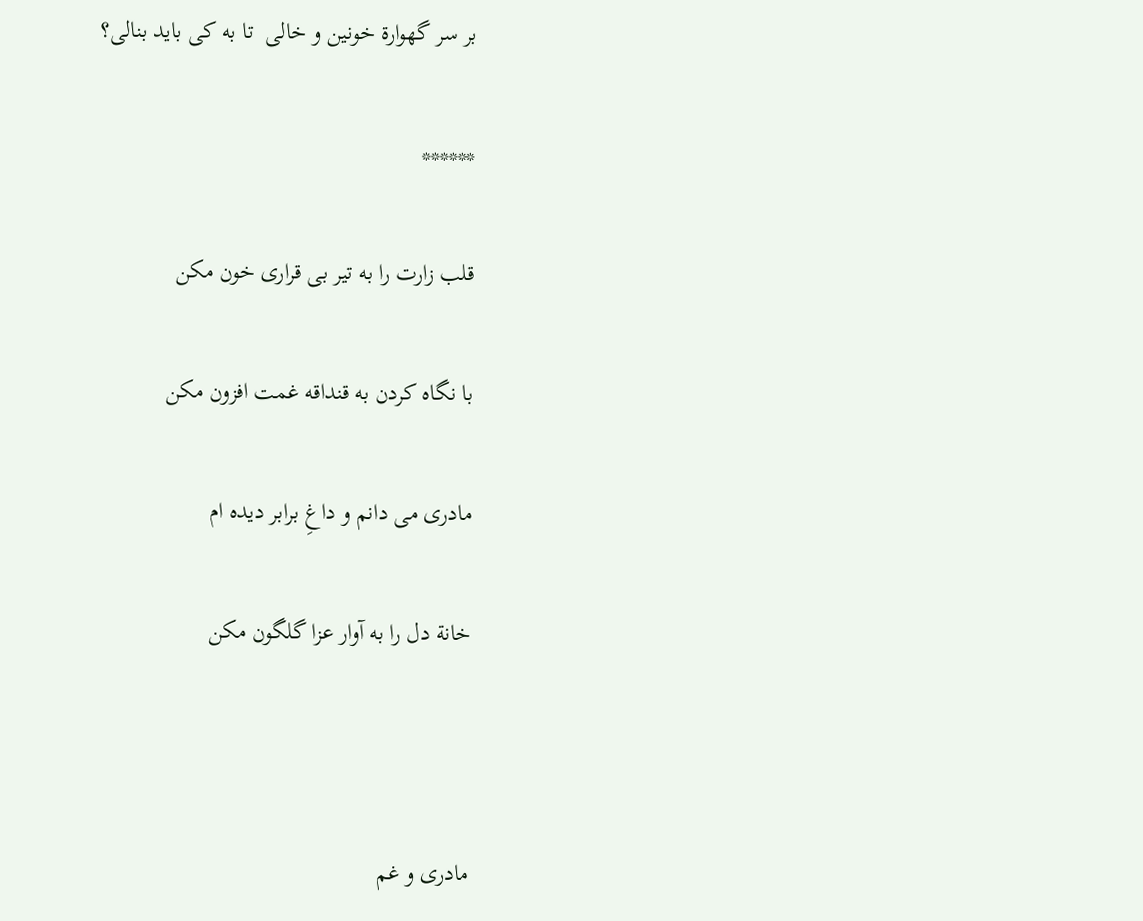بر سر گهوارة خونین و خالی  تا به کی باید بنالی؟

******

قلب زارت را به تیر بی قراری خون مکن

با نگاه کردن به قنداقه غمت افزون مکن

مادری می دانم و داغِ برابر دیده ام

خانة دل را به آوار عزا گلگون مکن



مادری و غم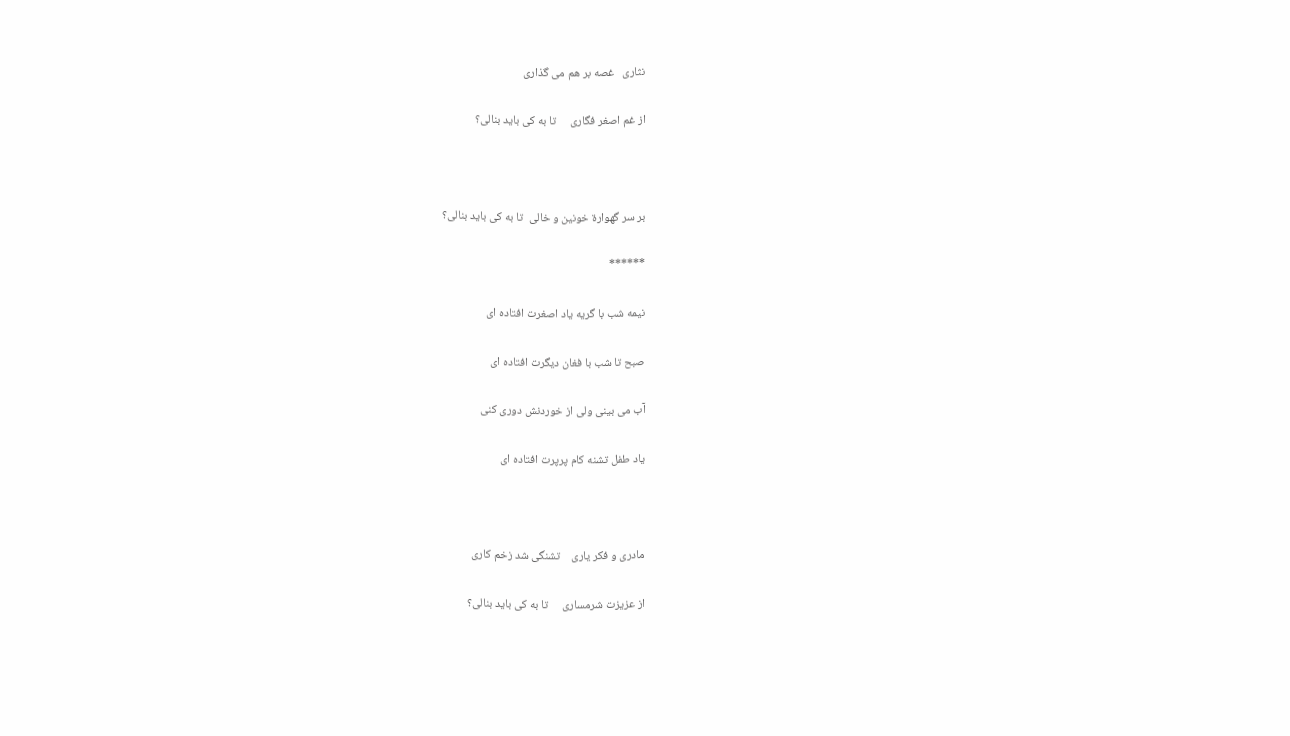نثاری   غصه بر هم می گذاری

از غم اصغر فگاری     تا به کی باید بنالی؟



بر سر گهوارة خونین و خالی  تا به کی باید بنالی؟

******

نیمه شب با گریه یاد اصغرت افتاده ای

صبح تا شب با فغان دیگرت افتاده ای

آب می بینی ولی از خوردنش دوری کنی

یاد طفل تشنه کام پرپرت افتاده ای



مادری و فکر یاری    تشنگی شد زخم کاری

از عزیزت شرمساری     تا به کی باید بنالی؟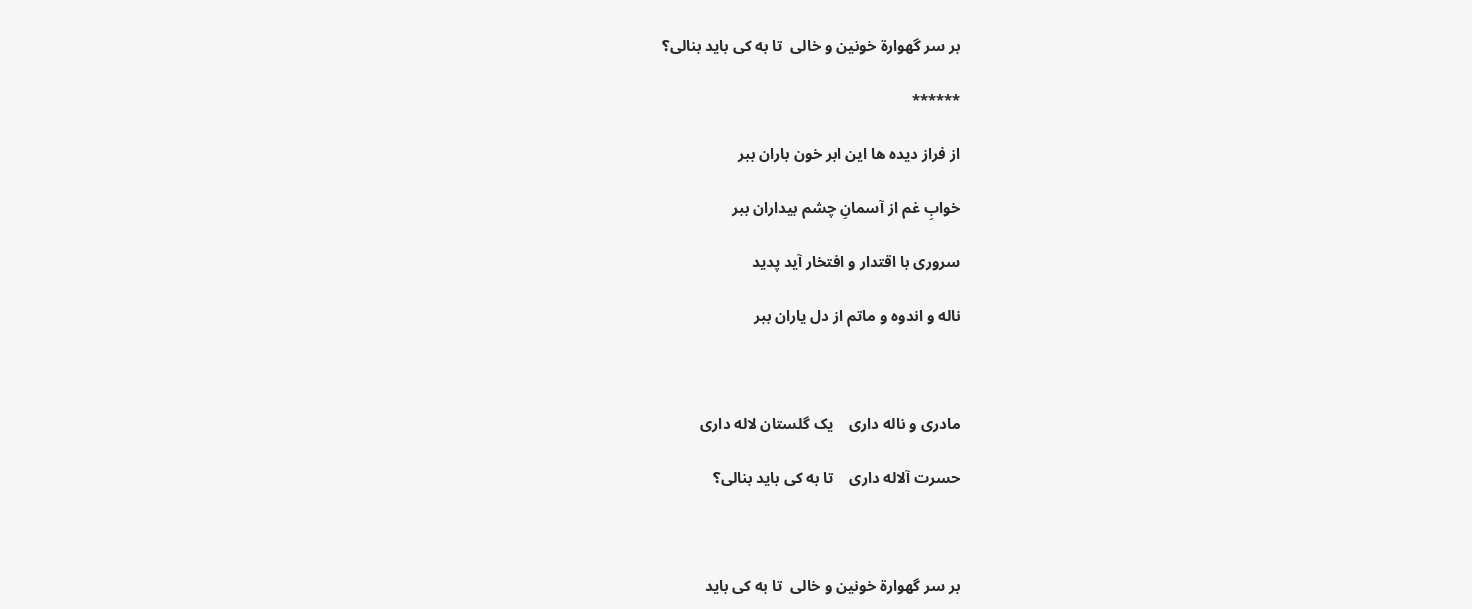بر سر گهوارة خونین و خالی  تا به کی باید بنالی؟

******

از فراز دیده ها این ابر خون باران ببر

خوابِ غم از آسمانِ چشم بیداران ببر

سروری با اقتدار و افتخار آید پدید

ناله و اندوه و ماتم از دل یاران ببر



مادری و ناله داری    یک گلستان لاله داری

حسرت آلاله داری    تا به کی باید بنالی؟



بر سر گهوارة خونین و خالی  تا به کی باید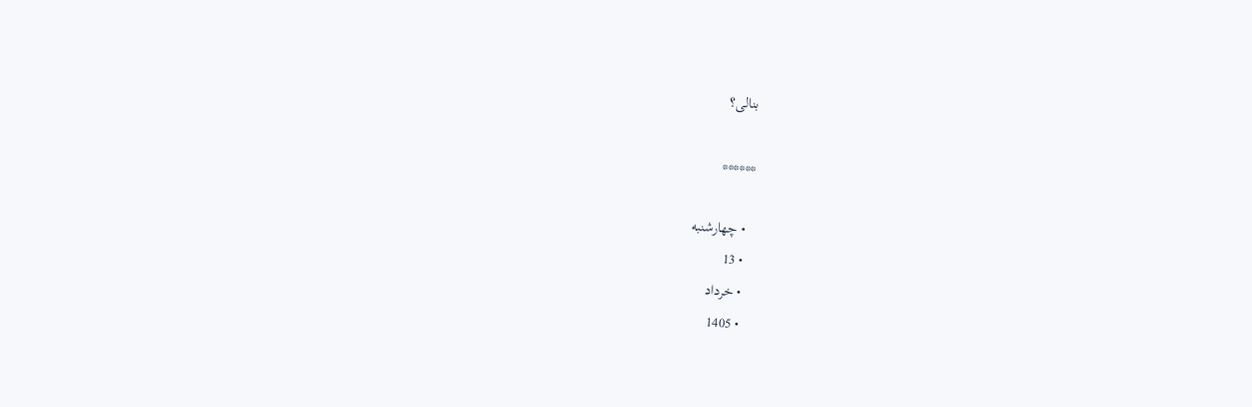بنالی؟

******

  • چهارشنبه
  • 13
  • خرداد
  • 1405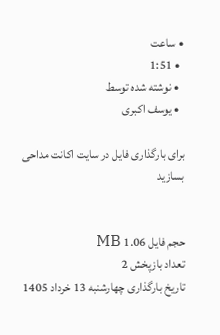• ساعت
  • 1:51
  • نوشته شده توسط
  • یوسف اکبری

برای بارگذاری فایل در سایت اکانت مداحی بسازید


حجم فایل 1.06 MB
تعداد بازپخش 2
تاریخ بارگذاری چهارشنبه 13 خرداد 1405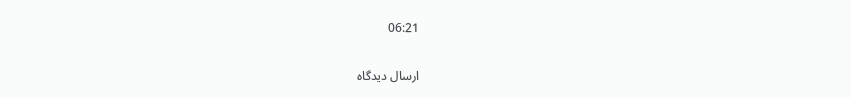06:21

ارسال دیدگاه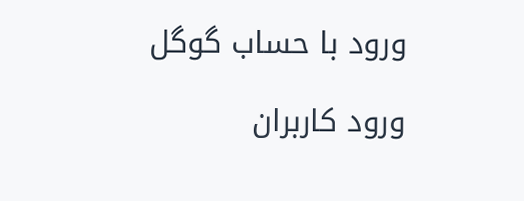ورود با حساب گوگل

ورود کاربران